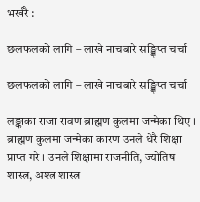भर्खरै :

छलफलको लागि – लाखे नाचबारे सङ्क्षिप्त चर्चा

छलफलको लागि – लाखे नाचबारे सङ्क्षिप्त चर्चा

लङ्काका राजा रावण ब्राह्मण कुलमा जन्मेका थिए । ब्राह्मण कुलमा जन्मेका कारण उनले धेरै शिक्षा प्राप्त गरे । उनले शिक्षामा राजनीति, ज्योतिष शास्त्र, अश्त्र शास्त्र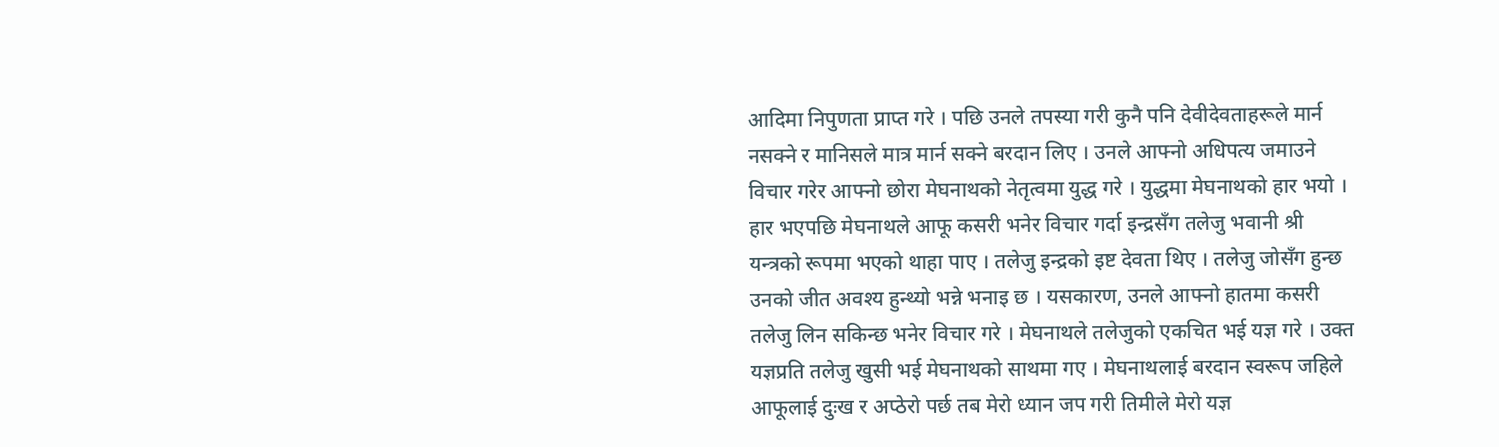आदिमा निपुणता प्राप्त गरे । पछि उनले तपस्या गरी कुनै पनि देवीदेवताहरूले मार्न नसक्ने र मानिसले मात्र मार्न सक्ने बरदान लिए । उनले आफ्नो अधिपत्य जमाउने विचार गरेर आफ्नो छोरा मेघनाथको नेतृत्वमा युद्ध गरे । युद्धमा मेघनाथको हार भयो । हार भएपछि मेघनाथले आफू कसरी भनेर विचार गर्दा इन्द्रसँग तलेजु भवानी श्री यन्त्रको रूपमा भएको थाहा पाए । तलेजु इन्द्रको इष्ट देवता थिए । तलेजु जोसँग हुन्छ उनको जीत अवश्य हुन्थ्यो भन्ने भनाइ छ । यसकारण, उनले आफ्नो हातमा कसरी तलेजु लिन सकिन्छ भनेर विचार गरे । मेघनाथले तलेजुको एकचित भई यज्ञ गरे । उक्त यज्ञप्रति तलेजु खुसी भई मेघनाथको साथमा गए । मेघनाथलाई बरदान स्वरूप जहिले आफूलाई दुःख र अप्ठेरो पर्छ तब मेरो ध्यान जप गरी तिमीले मेरो यज्ञ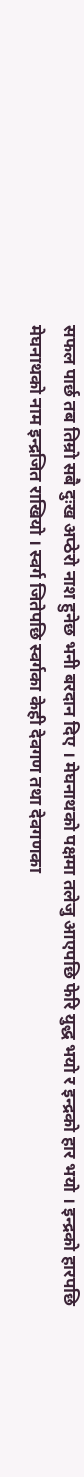सफल पार्छ तब तिम्रो सबै दुःख अप्ठेरो नाश हुनेछ भनी बरदान दिए । मेघनाथको पक्षमा तलेजु आएपछि फेरि युद्ध भयो र इन्द्रको हार भयो । इन्द्रको हारपछि मेघनाथको नाम इन्द्रजित राखियो । स्वर्ग जितेपछि स्वर्गका केही देवगण तथा देवगणका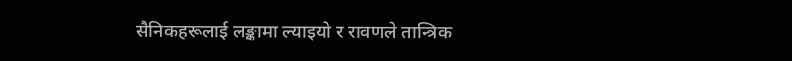सैनिकहरूलाई लङ्कामा ल्याइयो र रावणले तान्त्रिक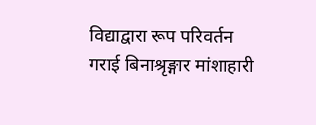विद्याद्वारा रूप परिवर्तन गराई बिनाश्रृङ्गार मांशाहारी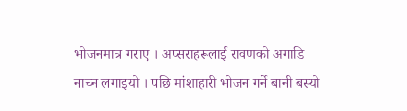भोजनमात्र गराए । अप्सराहरूलाई रावणको अगाडि नाच्न लगाइयो । पछि मांशाहारी भोजन गर्ने बानी बस्यो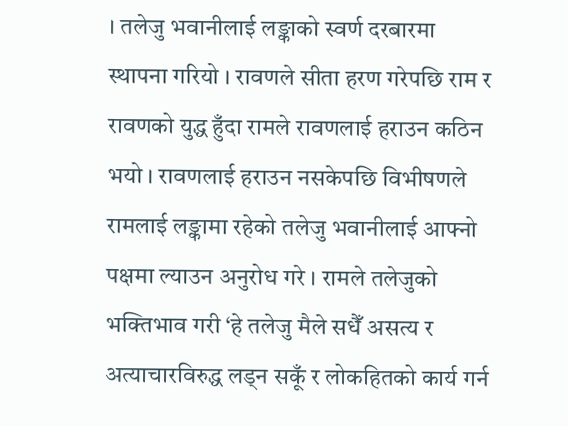। तलेजु भवानीलाई लङ्काको स्वर्ण दरबारमा स्थापना गरियो । रावणले सीता हरण गरेपछि राम र रावणको युद्ध हुँदा रामले रावणलाई हराउन कठिन भयो । रावणलाई हराउन नसकेपछि विभीषणले रामलाई लङ्कामा रहेको तलेजु भवानीलाई आफ्नो पक्षमा ल्याउन अनुरोध गरे । रामले तलेजुको भक्तिभाव गरी ‘हे तलेजु मैले सधैँ असत्य र अत्याचारविरुद्ध लड्न सकूँ र लोकहितको कार्य गर्न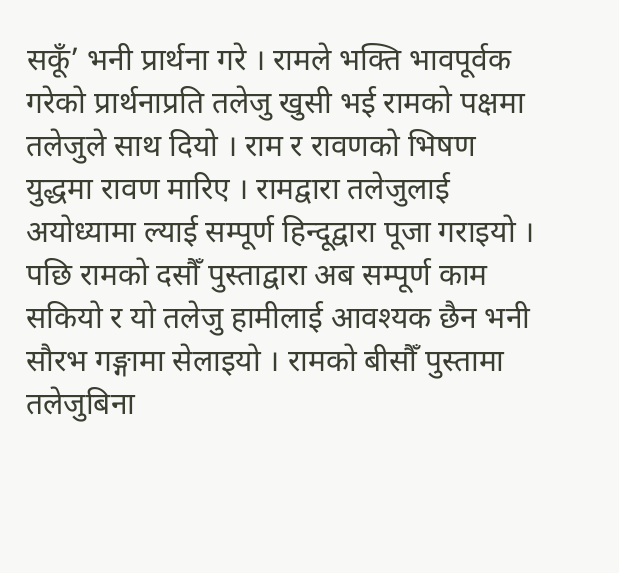सकूँ’ भनी प्रार्थना गरे । रामले भक्ति भावपूर्वक गरेको प्रार्थनाप्रति तलेजु खुसी भई रामको पक्षमा तलेजुले साथ दियो । राम र रावणको भिषण युद्धमा रावण मारिए । रामद्वारा तलेजुलाई अयोध्यामा ल्याई सम्पूर्ण हिन्दूद्वारा पूजा गराइयो । पछि रामको दसौँ पुस्ताद्वारा अब सम्पूर्ण काम सकियो र यो तलेजु हामीलाई आवश्यक छैन भनी सौरभ गङ्गामा सेलाइयो । रामको बीसौँ पुस्तामा तलेजुबिना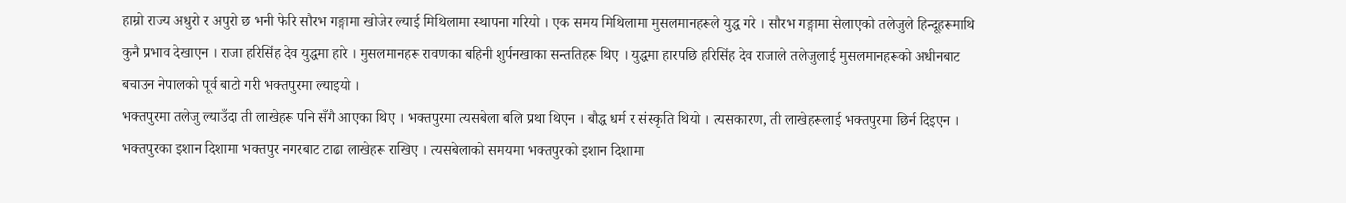हाम्रो राज्य अधुरो र अपुरो छ भनी फेरि सौरभ गङ्गामा खोजेर ल्याई मिथिलामा स्थापना गरियो । एक समय मिथिलामा मुसलमानहरूले युद्ध गरे । सौरभ गङ्गामा सेलाएको तलेजुले हिन्दूहरूमाथि कुनै प्रभाव देखाएन । राजा हरिसिंह देव युद्धमा हारे । मुसलमानहरू रावणका बहिनी शुर्पनखाका सन्ततिहरू थिए । युद्धमा हारपछि हरिसिंह देव राजाले तलेजुलाई मुसलमानहरूको अधीनबाट बचाउन नेपालको पूर्व बाटो गरी भक्तपुरमा ल्याइयो ।
भक्तपुरमा तलेजु ल्याउँदा ती लाखेहरू पनि सँगै आएका थिए । भक्तपुरमा त्यसबेला बलि प्रथा थिएन । बौद्ध धर्म र संस्कृति थियो । त्यसकारण, ती लाखेहरूलाई भक्तपुरमा छिर्न दिइएन । भक्तपुरका इशान दिशामा भक्तपुर नगरबाट टाढा लाखेहरू राखिए । त्यसबेलाको समयमा भक्तपुरको इशान दिशामा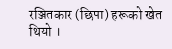रञ्जितकार (छिपा) हरूको खेत थियो ।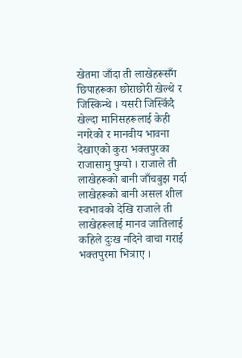खेतमा जाँदा ती लाखेहरूसँग छिपाहरूका छोराछोरी खेल्थे र जिस्किन्थे । यसरी जिस्किँदै खेल्दा मानिसहरूलाई केही नगरेको र मानवीय भावना देखाएको कुरा भक्तपुरका राजासामु पुग्यो । राजाले ती लाखेहरूको बानी जाँचबुझ गर्दा लाखेहरूको बानी असल शील स्वभावको देखि राजाले ती लाखेहरूलाई मानव जातिलाई कहिले दुःख नदिने वाचा गराई भक्तपुरमा भित्राए ।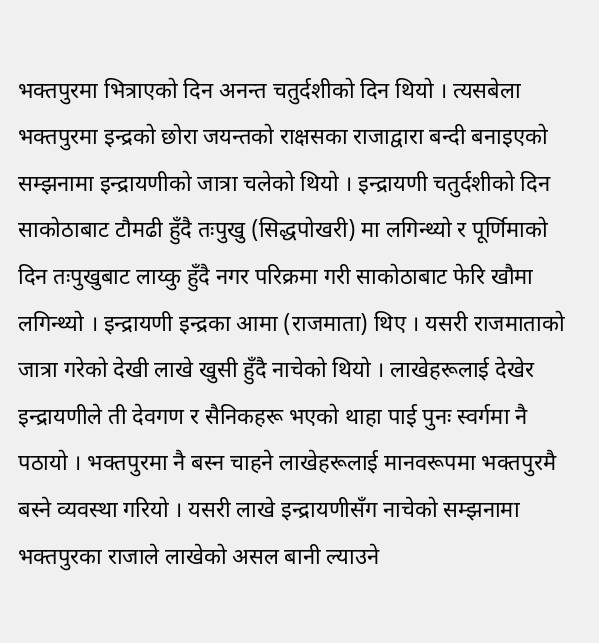भक्तपुरमा भित्राएको दिन अनन्त चतुर्दशीको दिन थियो । त्यसबेला भक्तपुरमा इन्द्रको छोरा जयन्तको राक्षसका राजाद्वारा बन्दी बनाइएको सम्झनामा इन्द्रायणीको जात्रा चलेको थियो । इन्द्रायणी चतुर्दशीको दिन साकोठाबाट टौमढी हुँदै तःपुखु (सिद्धपोखरी) मा लगिन्थ्यो र पूर्णिमाको दिन तःपुखुबाट लाय्कु हुँदै नगर परिक्रमा गरी साकोठाबाट फेरि खौमा लगिन्थ्यो । इन्द्रायणी इन्द्रका आमा (राजमाता) थिए । यसरी राजमाताको जात्रा गरेको देखी लाखे खुसी हुँदै नाचेको थियो । लाखेहरूलाई देखेर इन्द्रायणीले ती देवगण र सैनिकहरू भएको थाहा पाई पुनः स्वर्गमा नै पठायो । भक्तपुरमा नै बस्न चाहने लाखेहरूलाई मानवरूपमा भक्तपुरमै बस्ने व्यवस्था गरियो । यसरी लाखे इन्द्रायणीसँग नाचेको सम्झनामा भक्तपुरका राजाले लाखेको असल बानी ल्याउने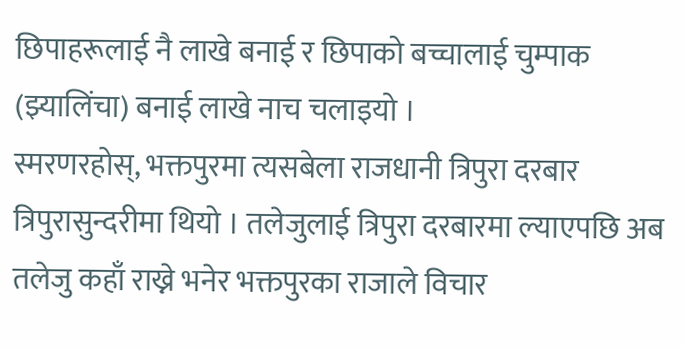छिपाहरूलाई नै लाखे बनाई र छिपाको बच्चालाई चुम्पाक (झ्यालिंचा) बनाई लाखे नाच चलाइयो ।
स्मरणरहोस्, भक्तपुरमा त्यसबेला राजधानी त्रिपुरा दरबार त्रिपुरासुन्दरीमा थियो । तलेजुलाई त्रिपुरा दरबारमा ल्याएपछि अब तलेजु कहाँ राख्ने भनेर भक्तपुरका राजाले विचार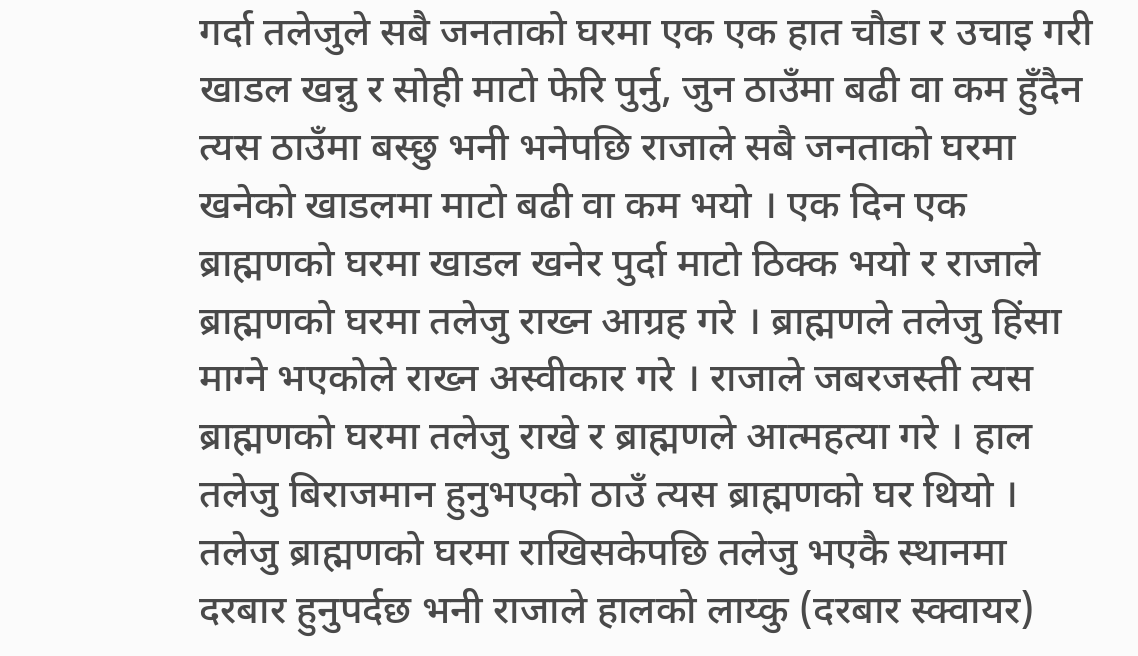गर्दा तलेजुले सबै जनताको घरमा एक एक हात चौडा र उचाइ गरी खाडल खन्नु र सोही माटो फेरि पुर्नु, जुन ठाउँमा बढी वा कम हुँदैन त्यस ठाउँमा बस्छु भनी भनेपछि राजाले सबै जनताको घरमा खनेको खाडलमा माटो बढी वा कम भयो । एक दिन एक ब्राह्मणको घरमा खाडल खनेर पुर्दा माटो ठिक्क भयो र राजाले ब्राह्मणको घरमा तलेजु राख्न आग्रह गरे । ब्राह्मणले तलेजु हिंसा माग्ने भएकोले राख्न अस्वीकार गरे । राजाले जबरजस्ती त्यस ब्राह्मणको घरमा तलेजु राखे र ब्राह्मणले आत्महत्या गरे । हाल तलेजु बिराजमान हुनुभएको ठाउँ त्यस ब्राह्मणको घर थियो । तलेजु ब्राह्मणको घरमा राखिसकेपछि तलेजु भएकै स्थानमा दरबार हुनुपर्दछ भनी राजाले हालको लाय्कु (दरबार स्क्वायर)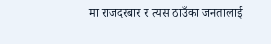मा राजदरबार र त्यस ठाउँका जनतालाई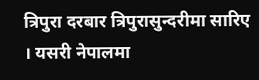त्रिपुरा दरबार त्रिपुरासुन्दरीमा सारिए । यसरी नेपालमा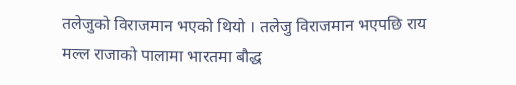तलेजुको विराजमान भएको थियो । तलेजु विराजमान भएपछि राय मल्ल राजाको पालामा भारतमा बौद्ध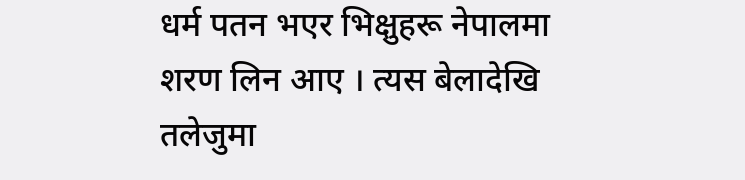धर्म पतन भएर भिक्षुहरू नेपालमा शरण लिन आए । त्यस बेलादेखि तलेजुमा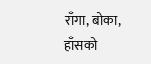राँगा, बोका, हाँसको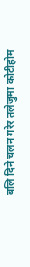बलि दिने चलन गरेर तलेजुमा कोटीहोम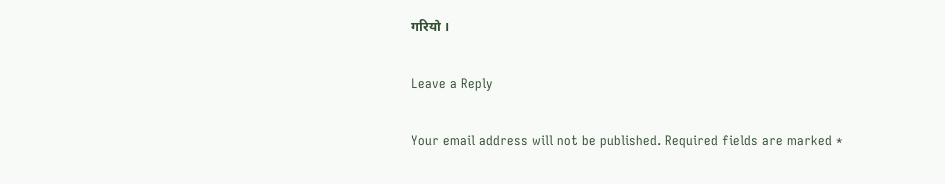गरियो ।

Leave a Reply

Your email address will not be published. Required fields are marked *